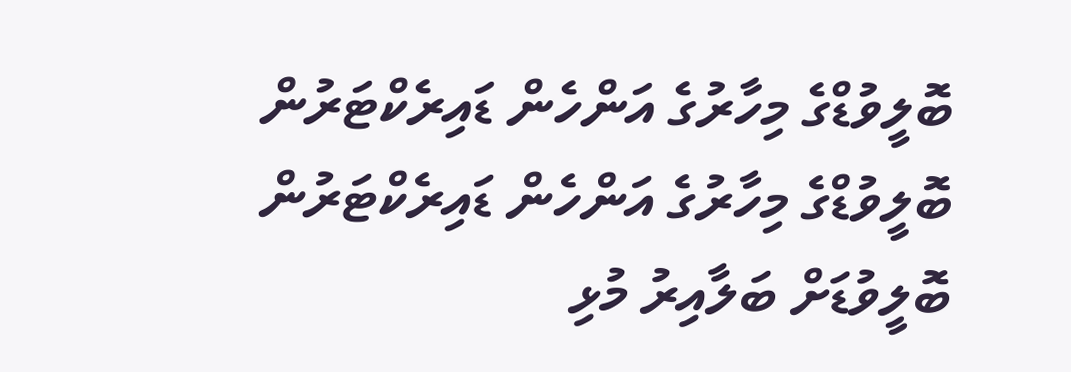ބޮލީވުޑްގެ މިހާރުގެ އަންހެން ޑައިރެކްޓަރުން
ބޮލީވުޑްގެ މިހާރުގެ އަންހެން ޑައިރެކްޓަރުން
ބޮލީވުޑަށް ބަލާއިރު މުޅި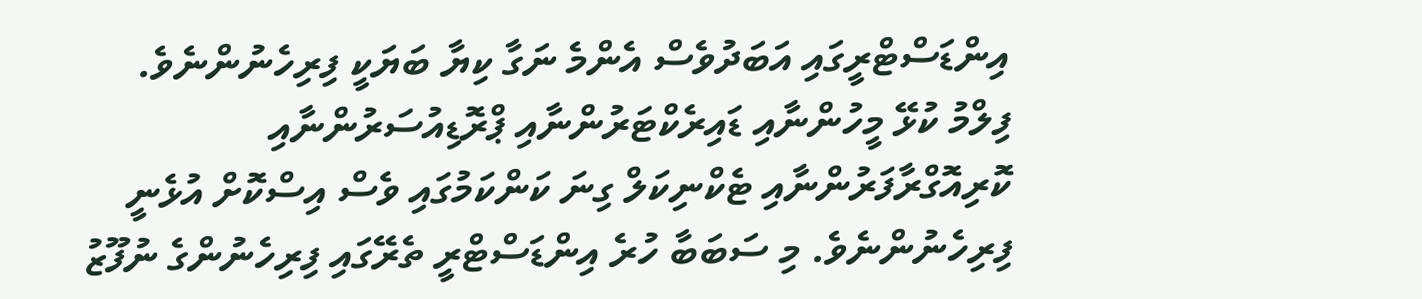އިންޑަސްޓްރީގައި އަބަދުވެސް އެންމެ ނަގާ ކިޔާ ބަޔަކީ ފިރިހެނުންނެވެ. ފިލްމު ކުޅޭ މީހުންނާއި ޑައިރެކްޓަރުންނާއި ޕްރޮޑިއުސަރުންނާއި ކޮރިއޮގްރާފަރުންނާއި ޓެކްނިކަލް ގިނަ ކަންކަމުގައި ވެސް އިސްކޮށް އުޅެނީ ފިރިހެނުންނެވެ. މި ސަބަބާ ހުރެ އިންޑަސްޓްރީ ތެރޭގައި ފިރިހެނުންގެ ނުފޫޒު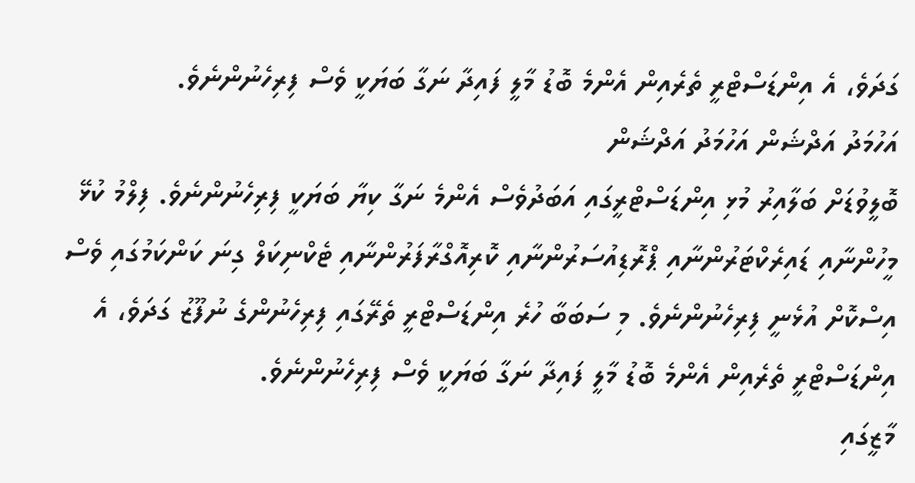ގަދަވެ، އެ އިންޑަސްޓްރީ ތެރެއިން އެންމެ ބޮޑު މާލީ ފައިދާ ނަގާ ބަޔަކީ ވެސް ފިރިހެނުންނެވެ.
އަހުމަދު އަދްޝަން އަހުމަދު އަދްޝަން
ބޮލީވުޑަށް ބަލާއިރު މުޅި އިންޑަސްޓްރީގައި އަބަދުވެސް އެންމެ ނަގާ ކިޔާ ބަޔަކީ ފިރިހެނުންނެވެ. ފިލްމު ކުޅޭ މީހުންނާއި ޑައިރެކްޓަރުންނާއި ޕްރޮޑިއުސަރުންނާއި ކޮރިއޮގްރާފަރުންނާއި ޓެކްނިކަލް ގިނަ ކަންކަމުގައި ވެސް އިސްކޮށް އުޅެނީ ފިރިހެނުންނެވެ. މި ސަބަބާ ހުރެ އިންޑަސްޓްރީ ތެރޭގައި ފިރިހެނުންގެ ނުފޫޒު ގަދަވެ، އެ އިންޑަސްޓްރީ ތެރެއިން އެންމެ ބޮޑު މާލީ ފައިދާ ނަގާ ބަޔަކީ ވެސް ފިރިހެނުންނެވެ.
މާޒީގައި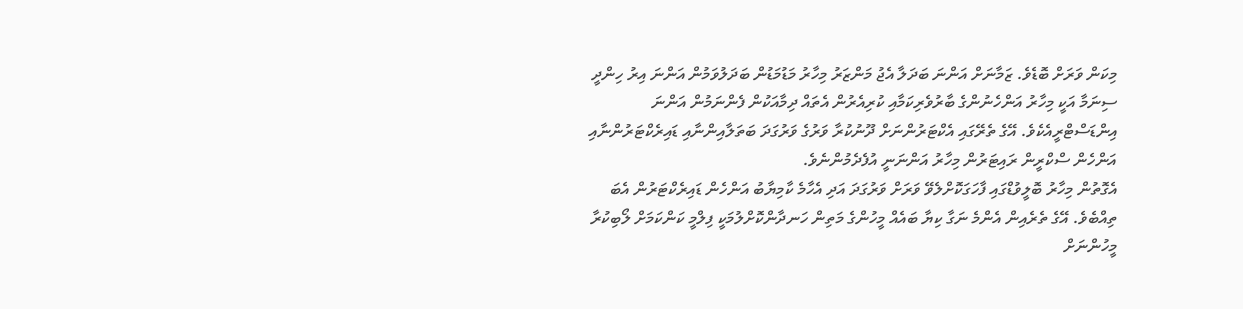މިކަން ވަރަށް ބޮޑެވެ. ޒަމާނަށް އަންނަ ބަދަލާ އެޖު މަންޒަރު މިހާރު މަޑުމަޑުން ބަދަލުވަމުން އަންނަ އިރު ހިންދީ ސިނަމާ އަކީ މިހާރު އަންހެނުންގެ ބާރުވެރިކަމާއި ކުރިއެރުން އެތައް ދިމާއަކުން ފެންނަމުން އަންނަ އިންޑަސްޓްރީއެކެވެ. އޭގެ ތެރޭގައި އެކްޓަރުންނަށް ދޫނުކުރާ ވަރުގެ ވަރުގަދަ ބަތަލާއިންނާއި ޑައިރެކްޓަރުންނާއި އަންހެން ސްކްރީން ރައިޓަރުން މިހާރު އަންނަނީ އުފެދެމުންނެވެ.
އެގޮތުން މިހާރު ބޮލީވުޑްގައި ފާހަގަކޮށްލެވޭ ވަރަށް ވަރުގަދަ އަދި އެހާމެ ކާމިޔާބު އަންހެން ޑައިރެކްޓަރުން އެބަ ތިއްބެވެ. އޭގެ ތެރެއިން އެންމެ ނަގާ ކިޔާ ބައެއް މީހުންގެ މަތިން ހަނދާންކޮށްލުމަކީ ފިލްމީ ކަންކަމަށް ލޯބިކުރާ މީހުންނަށް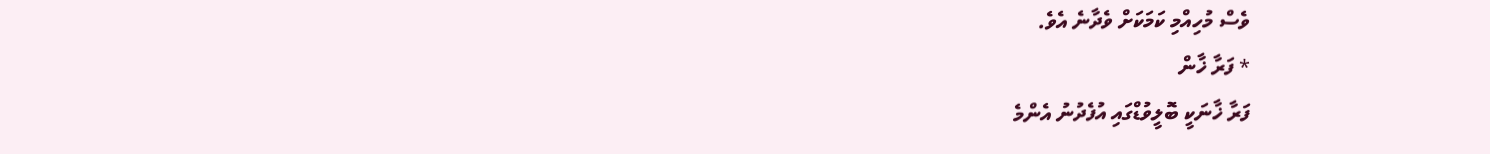ވެސް މުހިއްމި ކަމަކަށް ވެދާނެ އެވެ.
* ފަރާ ޚާން
ފަރާ ޚާނަކީ ބޮލީވުޑްގައި އުފެދުނު އެންމެ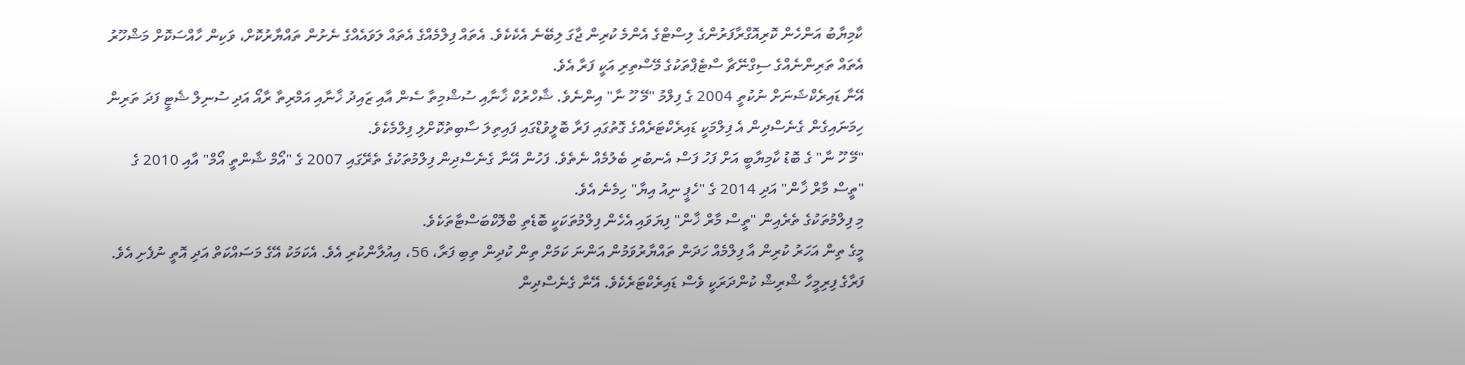ކާމިޔާބު އަންހެން ކޮރިއޮގްރާފަރުންގެ ލިސްޓްގެ އެންމެ ކުރިން ޖާގަ ލިބޭނެ އެކެކެވެ. އެތައް ފިލްމެއްގެ އެތައް ލަވައެއްގެ ނެށުން ތައްޔާރުކޮށް، ވަކިން ހާއްސަކޮށް މަޝްހޫރު އެތައް ތަރިންނެއްގެ ސިގްނޭޗާ ސްޓެޕްތަކުގެ މޭސްތިރި އަކީ ފަރާ އެވެ.
އޭނާ ޑައިރެކްޝަނަށް ނުކުތީ 2004 ގެ ފިލްމު "މޭ ހޫ ނާ" އިންނެވެ. ޝާހްރުކް ޚާނާއި ސުޝްމިތާ ސެން އާއި ޒައިދު ޚާނާއި އަމްރިތާ ރާއޯ އަދި ސުނިލް ޝެޓީ ފަދަ ތަރިން ހިމަނައިގެން ގެނެސްދިން އެ ފިލްމަކީ ޑައިރެކްޓަރެއްގެ ގޮތުގައި ފަރާ ބޮލީވުޑްގައި ފައިތިލަ ސާބިތުކޮށްލި ފިލްމެކެވެ.
"މޭ ހޫ ނާ" ގެ ބޮޑު ކާމިޔާބީ އަށް ފަހު ފަސް އެނބުރި ބެލުމެއް ނެތެވެ. ފަހުން އޭނާ ގެނެސްދިން ފިލްމުތަކުގެ ތެރޭގައި 2007 ގެ "އޯމް ޝާންތީ އޯމް" އާއި 2010 ގެ "ތީސް މާރް ޚާން" އަދި 2014 ގެ "ހެޕީ ނިއު އިޔާ" ހިމެނެ އެވެ.
މި ފިލްމުތަކުގެ ތެރެއިން "ތީސް މާރް ޚާން" ފިޔަވައި އެހެން ފިލްމުތަކަކީ ބޮޑެތި ބްލޮކްބަސްޓާތަކެވެ.
މީގެ ތިން އަހަރު ކުރިން އާ ފިލްމެއް ހަދަން ތައްޔާރުވަމުން އަންނަ ކަމަށް ތިން ކުދިން ތިބި ފަރާ، 56، އިއުލާންކުރި އެވެ. އެކަމަކު އޭގެ މަސައްކަތް އަދި އޮތީ ނުފެށި އެވެ.
ފަރާގެ ފިރިމީހާ ޝްރިޝް ކުންދަރަކީ ވެސް ޑައިރެކްޓަރެކެވެ. އޭނާ ގެނެސްދިން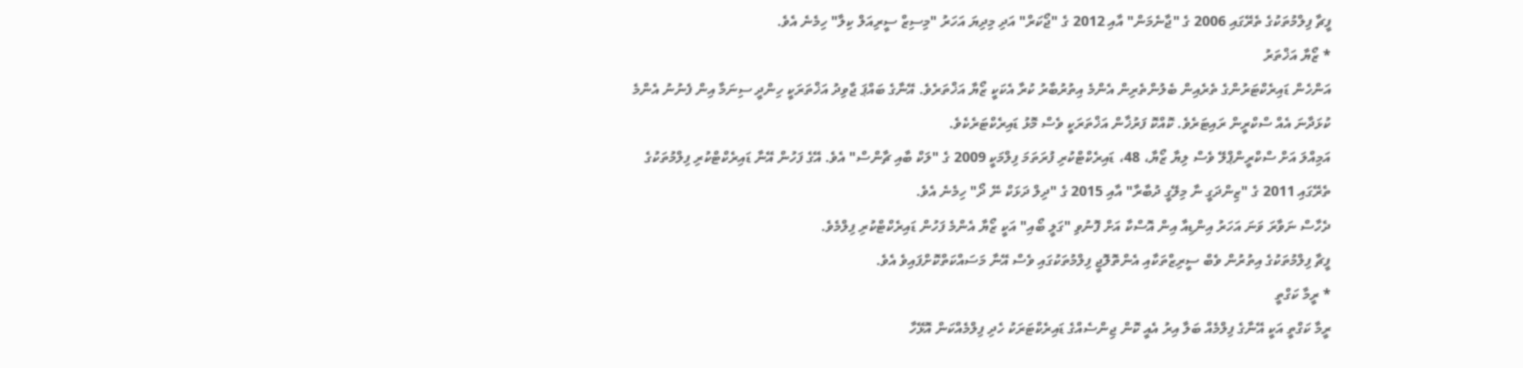ފީޗާ ފިލްމުތަކުގެ ތެރޭގައި 2006 ގެ "ޖާނެމަން" އާއި 2012 ގެ "ޖޯކަރް" އަދި މިދިޔަ އަހަރު "މިސިޒް ސީރިއަލް ކިލާ" ހިމެނެ އެވެ.
* ޒޯޔާ އަޚްތަރު
އަންހެން ޑައިރެކްޓަރުންގެ ތެރެއިން ބެލުންތެރިން އެންމެ އިތުރުބާރު ކުރާ އެކަކީ ޒޯޔާ އަޚްތަރެވެ. އޭނާގެ ބައްޕަ ޖާވިދު އަޚްތަރަކީ ހިންދީ ސިނަމާ އިން ފެނުނު އެންމެ ކުޅަދާނަ އެއް ސްކްރީން ރައިޓަރެވެ. ކޮއްކޮ ފަރުޚާން އަޚްތަރަކީ ވެސް މޮޅު ޑައިރެކްޓަރެކެވެ.
އަމިއްލަ އަށް ސްކްރީންޕްލޭ ވެސް ލިޔާ ޒޯޔާ، 48، ޑައިރެކްޓްކުރި ފުރަތަމަ ފިލްމަކީ 2009 ގެ "ލަކް ބާއި ޗާންސް" އެވެ. އޭގެ ފަހުން އޭނާ ޑައިރެކްޓްކުރި ފިލްމުތަކުގެ ތެރޭގައި 2011 ގެ "ޒިންދަގީ ނާ މިލޭގީ ދުބާރާ" އާއި 2015 ގެ "ދިލް ދަޅަކް ނޭ ދޯ" ހިމެނެ އެވެ.
ދެހާސް ނަވާރަ ވަނަ އަހަރު އިންޑިއާ އިން އޮސްކާ އަށް ފޮނުވި "ގަލީ ބޯއި" އަކީ ޒޯޔާ އެންމެ ފަހުން ޑައިރެކްޓްކުރި ފިލްމެވެ.
ފީޗާ ފިލްމުތަކުގެ އިތުރުން ވެބް ސީރިޒްތަކާއި އެންތޮލޮޖީ ފިލްމުތަކުގައި ވެސް އޭނާ މަސައްކަތްކޮށްފައިވެ އެވެ.
* ރީމާ ކަގްތީ
ރީމާ ކަގްތީ އަކީ އޭނާގެ ފިލްމެއް ބަލާ އިރު އެއީ ކޮން ޖިންސެއްގެ ޑައިރެކްޓަރަކު ހެދި ފިލްމެއްކަން އޮޅޭހާ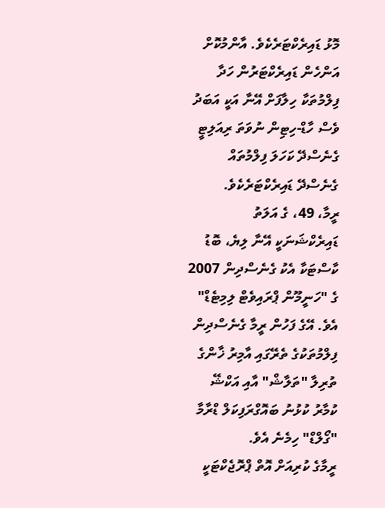މޮޅު ޑައިރެކްޓަރެކެވެ. އާންމުކޮށް އަންހެން ޑައިރެކްޓަރުން ހަދާ ފިލްމުތަކާ ހިލާފަށް އޭނާ އަކީ އަބަދު ވެސް ހާޑް-ހިޓިން ނުވަތަ ރިއަލިޓީ ގެނެސްދޭ ކަހަލަ ފިލްމުތައް ގެނެސްދޭ ޑައިރެކްޓަރެކެވެ.
ރީމާ، 49، ގެ އަލަތު ޑައިރެކްޝަނަކީ އޭނާ ލިޔެ، ބޮޑު ކާސްޓަކާ އެކު ގެނެސްދިން 2007 ގެ "ހަނީމޫން ޕްރައިވެޓް ލިމިޓެޑް" އެވެ. އޭގެ ފަހުން ރީމާ ގެނެސްދިން ފިލްމުތަކުގެ ތެރޭގައި އާމިރު ޚާންގެ ތުރިލާ "ތަލާޝް" އާއި އަކްޝޭ ކުމާރު ކުޅުނު ބައޮގްރަފިކަލް ޑްރާމާ "ގޯލްޑް" ހިމެނެ އެވެ.
ރީމާގެ ކުރިއަށް އޮތް ޕްރޮޖެކްޓަކީ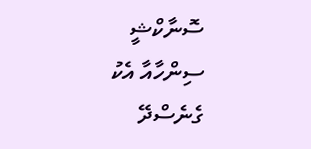ސޮނާކްޝީ ސިންހާއާ އެކު ގެނެސްދޭ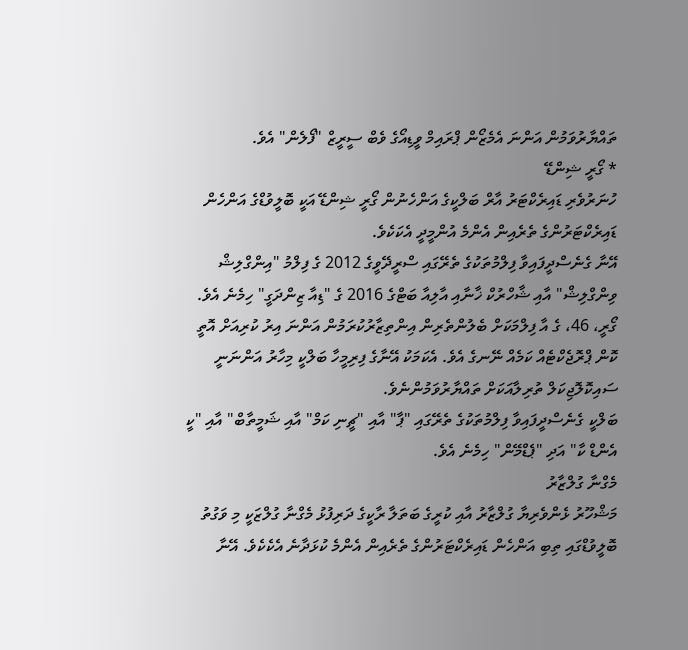ތައްޔާރުވަމުން އަންނަ އެމެޒޯން ޕްރައިމް ވީޑިއޯގެ ވެބް ސީރީޒް "ފޯލެން" އެވެ.
* ގޯރީ ޝިންޑޭ
ހުނަރުވެރި ޑައިރެކްޓަރު އާރް ބަލްކީގެ އަންހެނުން ގޯރީ ޝިންޑޭ އަކީ ބޮލީވުޑްގެ އަންހެން ޑައިރެކްޓަރުންގެ ތެރެއިން އެންމެ އުންމީދީ އެކަކެވެ.
އޭނާ ގެނެސްދީފައިވާ ފިލްމުތަކުގެ ތެރޭގައި ސްރީދޭވީގެ 2012 ގެ ފިލްމު "އިންގްލިޝް ވިންގްލިޝް" އާއި ޝާހްރުކް ޚާނާއި އާލިއާ ބަޓްގެ 2016 ގެ "ޑިއާ ޒިންދަގީ" ހިމެނެ އެވެ.
ގޯރީ، 46، ގެ އާ ފިލްމަކަށް ބެލުންތެރިން އިންތިޒާރުކުރަމުން އަންނަ އިރު ކުރިއަށް އޮތީ ކޮން ޕްރޮޖެކްޓެއް ކަމެއް ނޭނގެ އެވެ. އެކަމަކު އޭނާގެ ފިރިމީހާ ބަލްކީ މިހާރު އަންނަނީ ސައިކޮލޮޖިކަލް ތުރިލާއަކަށް ތައްޔާރުވަމުންނެވެ.
ބަލްކީ ގެނެސްދީފައިވާ ފިލްމުތަކުގެ ތެރޭގައި "ޕާ" އާއި "ޗީނި ކަމް" އާއި ޝަމީތާބް" އާއި "ކީ އެންޑް ކާ" އަދި "ޕެޑްމޭން" ހިމެނެ އެވެ.
މެގްނާ ގުލްޒާރު
މަޝްހޫރު ޅެންވެރިޔާ ގުލްޒާރު އާއި ކުރީގެ ބަތަލާ ރާކީގެ ދަރިފުޅު މެގްނާ ގުލްޒަކީ މި ވަގުތު ބޮލީވުޑްގައި ތިބި އަންހެން ޑައިރެކްޓަރުންގެ ތެރެއިން އެންމެ ކުޅަދާނެ އެކެކެވެ. އޭނާ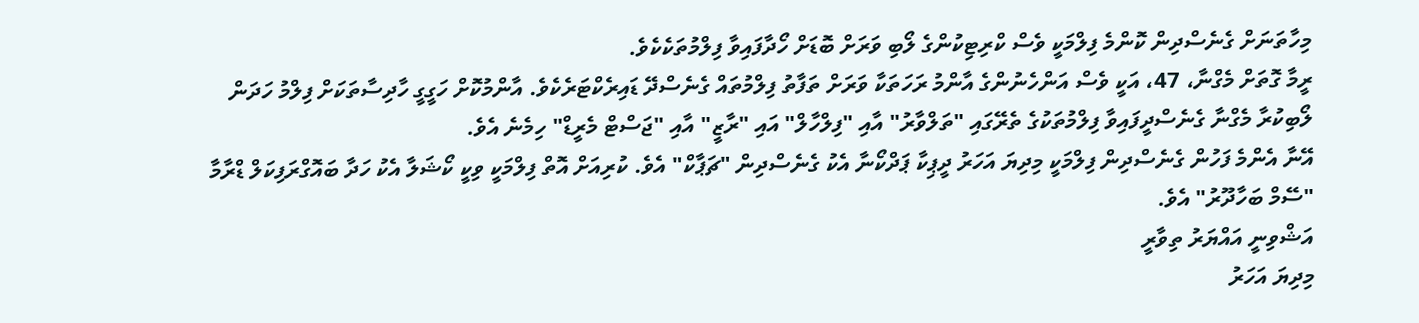މިހާތަނަށް ގެނެސްދިން ކޮންމެ ފިލްމަކީ ވެސް ކްރިޓިކުންގެ ލޯބި ވަރަށް ބޮޑަށް ހޯދާފައިވާ ފިލްމުތަކެކެވެ.
ރީމާ ގޮތަށް މެގްނާ، 47، އަކީ ވެސް އަންހެނުންގެ އާންމު ރަހަތަކާ ވަރަށް ތަފާތު ފިލްމުތައް ގެނެސްދޭ ޑައިރެކްޓަރެކެވެ. އާންމުކޮށް ހަގީގީ ހާދިސާތަކަށް ފިލްމު ހަދަން ލޯބިކުރާ މެގްނާ ގެނެސްދީފައިވާ ފިލްމުތަކުގެ ތެރޭގައި "ތަލްވާރު" އާއި "ފިލްހާލް" އައި "ރާޒީ" އާއި "ޖަސްޓް މެރީޑް" ހިމެނެ އެވެ.
އޭނާ އެންމެ ފަހުން ގެނެސްދިން ފިލްމަކީ މިދިޔަ އަހަރު ދީޕިކާ ޕަދްކޯނާ އެކު ގެނެސްދިން "ޗަޕާކް" އެވެ. ކުރިއަށް އޮތް ފިލްމަކީ ވިކީ ކޯޝަލާ އެކު ހަދާ ބައޮގްރަފިކަލް ޑްރާމާ "ސޭމް ބަހާދޫރު" އެވެ.
އަޝްވިނީ އައްޔަރު ތިވާރީ
މިދިޔަ އަހަރު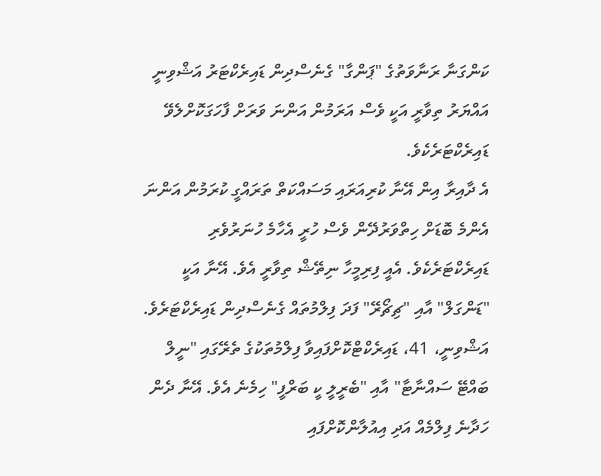ކަންގަނާ ރަނާވަތުގެ "ޕަންގާ" ގެނެސްދިން ޑައިރެކްޓަރު އަޝްވިނީ އައްޔަރު ތިވާރީ އަކީ ވެސް އަރަމުން އަންނަ ވަރަށް ފާހަގަކޮށްލެވޭ ޑައިރެކްޓަރެކެވެ.
އެ ދާއިރާ އިން އޭނާ ކުރިއަރައި މަސައްކަތް ތަރައްގީ ކުރަމުން އަންނަ އެންމެ ބޮޑަށް ހިތްވަރުދޭން ވެސް ހުރީ އެހާމެ ހުނަރުވެރި ޑައިރެކްޓަރެކެވެ. އެއީ ފިރިމީހާ ނިތޭޝް ތިވާރީ އެވެ. އޭނާ އަކީ "ޑަންގަލް" އާއި "ޗިޗޯރޭ" ފަދަ ފިލްމުތައް ގެނެސްދިން ޑައިރެކްޓަރެވެ.
އަޝްވިނީ، 41، ޑައިރެކްޓްކޮށްފައިވާ ފިލްމުތަކުގެ ތެރޭގައި "ނީލް ބައްޓޭ ސައްނާޓާ" އާއި "ބެރީލީ ކީ ބަރްފީ" ހިމެނެ އެވެ. އޭނާ ދެން ހަދާނެ ފިލްމެއް އަދި އިއުލާންކޮށްފައި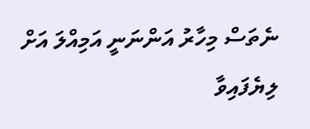ނެތަސް މިހާރު އަންނަނީ އަމިއްލަ އަށް ލިޔެފައިވާ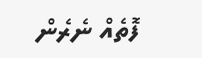ފޮތެއް ނެރެން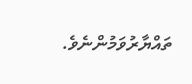ތައްޔާރުވަމުންނެވެ.